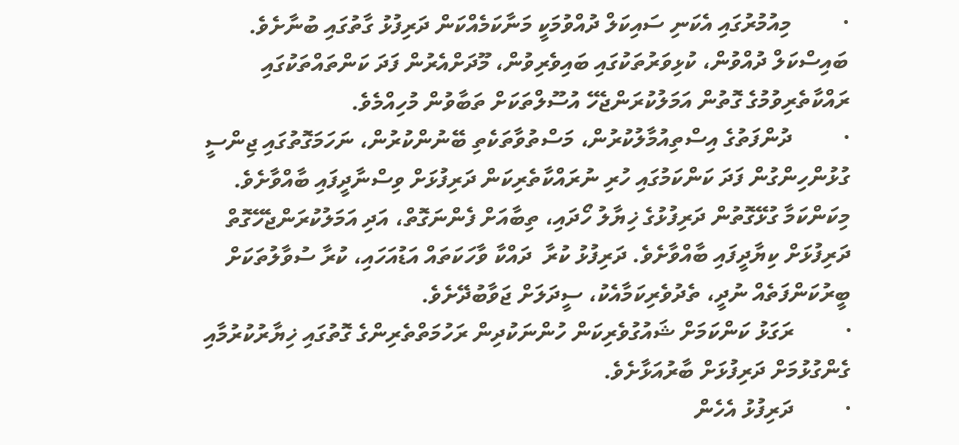·         މިއުމުރުގައި އެކަނި ސައިކަލް ދުއްވުމަކީ މަނާކަމެއްކަން ދަރިފުޅު ގާތުގައި ބުނާށެވެ. ބައިސްކަލް ދުއްވުން، ކުޅިވަރުތަކުގައި ބައިވެރިވުން، މޫދަށްއެރުން ފަދަ ކަންތައްތަކުގައި ރައްކާތެރިވުމުގެ ގޮތުން އަމަލުކުރަންޖެހޭ އުސޫލްތަކަށް ތަބާވުން މުހިއްމެވެ.
·         ދުންފަތުގެ އިސްތިއުމާލުކުރުން، މަސްތުވާތަކެތި ބޭނުންކުރުން، ނަހަމަގޮތުގައި ޖިންސީ ގުޅުންހިންގުން ފަދަ ކަންކަމުގައި ހުރި ނުރައްކާތެރިކަން ދަރިފުޅަށް ވިސްނާދީފައި ބާއްވާށެވެ. މިކަންކަމާ ގުޅޭގޮތުން ދަރިފުޅުގެ ޚިޔާލު ހޯދައި، ތިބާއަށް ފެންނަގޮތް، އަދި އަމަލުކުރަންޖެހޭގޮތް ދަރިފުޅަށް ކިޔާދީފައި ބާއްވާށެވެ. ދަރިފުޅު ކުރާ  ދައްކާ ވާހަކަތައް އަޑުއަހައި، ކުރާ ސުވާލުތަކަށް ބީރުކަންފަތެއް ނުދީ، ތެދުވެރިކަމާއެކު، ސީދަލަށް ޖަވާބުދޭށެވެ.
·         ރަގަޅު ކަންކަމަށް ޝައުގުވެރިކަން ހުންނަކުދިން ރަހުމަތްތެރިންގެ ގޮތުގައި ޚިޔާރުކުރުމާއި ގެންގުޅުމަށް ދަރިފުޅަށް ބާރުއަޅާށެވެ.
·         ދަރިފުޅު އެހެން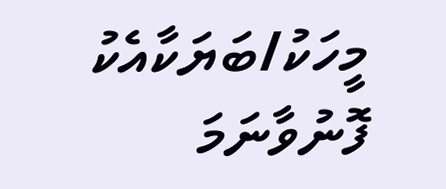މީހަކު/ބަޔަކާއެކު ފޮނުވާނަމަ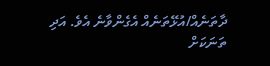ދާތަނެއް/އުޅޭތަނެއް އެގެންވާނެ އެވެ. އަދި ތަނަކަށް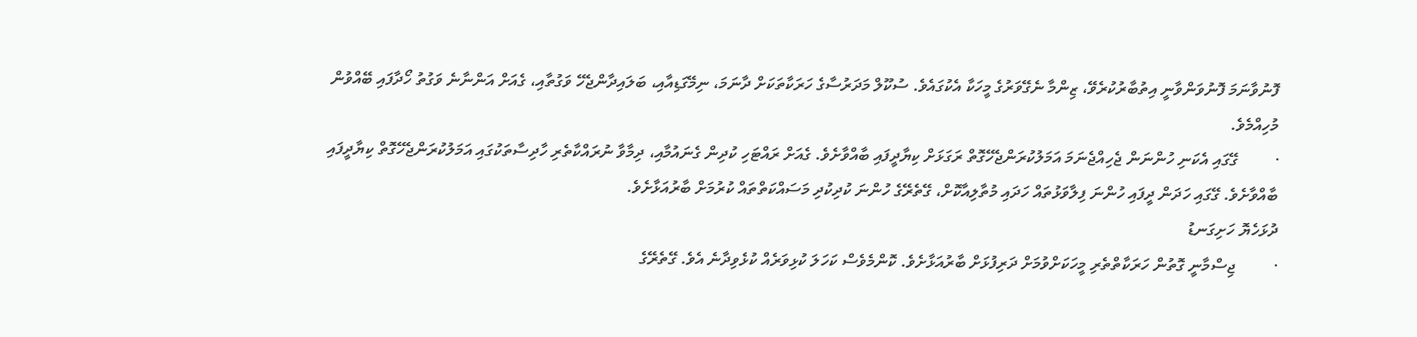ފޮނުވާނަމަ ފޮނުވަންވާނީ އިތުބާރުކުރެވޭ، ޒިންމާ ނެގޭވަރުގެ މީހަކާ އެކުގައެވެ. ސުކޫލް މަދަރުސާގެ ހަރަކާތަކަށް ދާނަމަ، ނިމޭގަޑިއާއި، ބަލައިދާންޖެހޭ ވަގުތާއި، ގެއަށް އަންނާނެ ވަގުތު ހޯދާފައި ބޭއްވުން މުހިއްމެވެ.
·         ގޭގައި އެކަނި ހުންނަން ޖެހިއްޖެނަމަ އަމަލުކުރަންޖެހޭގޮތް ރަގަޅަށް ކިޔާދީފައި ބާއްވާށެވެ. ގެއަށް ރައްޓަހި ކުދިން ގެނައުމާއި، ދިމާވާ ނުރައްކާތެރި ހާދިސާތަކުގައި އަމަލުކުރަންޖެހޭގޮތް ކިޔާދީފައި ބާއްވާށެވެ. ގޭގައި ހަދަން ދީފައި ހުންނަ ފިލާވަޅުތައް ހަދައި މުތާލިއާކޮށް، ގޭތެރޭގެ ހުންނަ ކުދިކުދި މަސައްކަތްތައް ކުރުމަށް ބާރުއަޅާށެވެ.
ދުޅަހެޔޮ ހަށިގަނޑު
·         ޖިސްމާނީ ގޮތުން ހަރަކާތްތެރި މީހަކަށްވުމަށް ދަރިފުޅަށް ބާރުއަޅާށެވެ. ކޮންމެވެސް ކަހަލަ ކުޅިވަރެއް ކުޅެވިދާނެ އެވެ. ގޭތެރޭގެ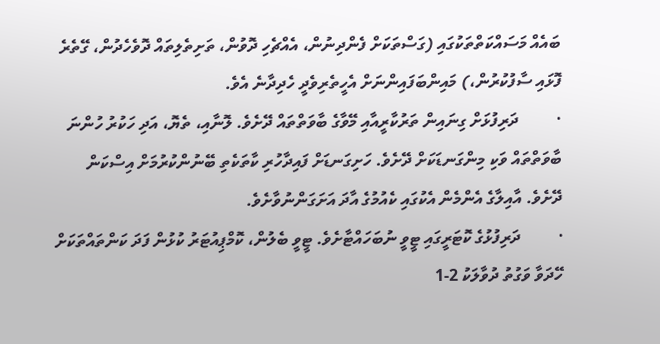ބައެއް މަސައްކަތްތަކުގައި (ގަސްތަކަށް ފެންދިނުން، އެއްޗެހި ދޮވުން، ތަށިތެލިތައް ދޮވެހެދުން، ގޭތެރެ ފޮޅައި ސާފުކުރުން،) މައިންބަފައިންނަށް އެހީތެރިވެދީ ހެދިދާނެ އެވެ.
·         ދަރިފުޅަށް ގިނައިން ތަރުކާރީއާއި މޭވާގެ ބާވަތްތައް ދޭށެވެ. ލޮނާއި، ތެޔޮ، އަދި ހަކުރު ހުންނަ ބާވަތްތައް ވަކި މިންގަނޑަކަށް ދޭށެވެ. ހަށިގަނޑަށް ފައިދާހުރި ކާތަކެތި ބޭނުންކުރުމަށް އިސްކަން ދޭށެވެ. އާއިލާގެ އެންމެން އެކުގައި ކެއުމުގެ އާދަ އަށަގަންނުވާށެވެ.
·         ދަރިފުޅުގެ ކޮޓަރީގައި ޓީވީ ނުބަހައްޓާށެވެ. ޓީވީ ބެލުން، ކޮމްޕިއުޓަރު ކުޅުން ފަދަ ކަންތައްތަކަށް ހޭދަވާ ވަގުތު ދުވާލަކު 2-1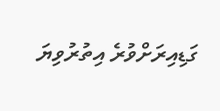ގަޑިއިރަށްވުރެ އިތުރުވިޔަ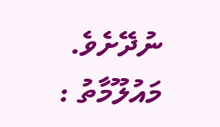ނުދޭށެވެ.
މައުލޫމާތު :